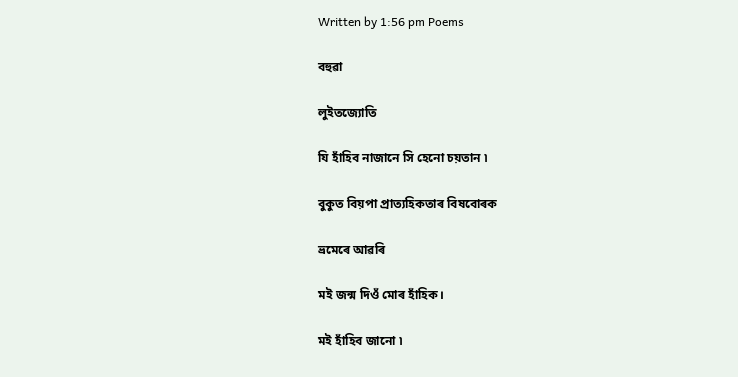Written by 1:56 pm Poems

বহুৱা

লুইতজ্যোতি

যি হাঁহিব নাজানে সি হেনো চয়তান ৷

বুকুত বিয়পা প্ৰাত্যহিকতাৰ বিষবোৰক

ভ্ৰমেৰে আৱৰি

মই জন্ম দিওঁ মোৰ হাঁহিক।

মই হাঁহিব জানো ৷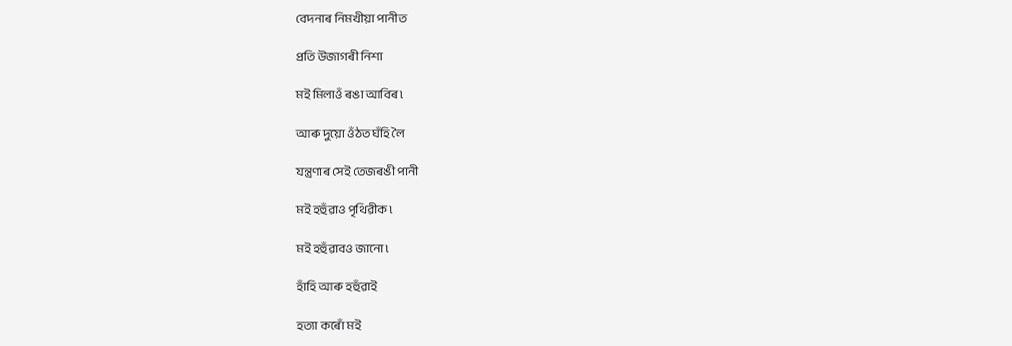বেদনাৰ নিমখীয়া পানীত

প্ৰতি উজাগৰী নিশা

মই মিলাওঁ ৰঙা আবিৰ ৷

আৰু দুয়ো ওঁঠত ঘঁহি লৈ

যন্ত্ৰণাৰ সেই তেজৰঙী পানী

মই হহুঁৱাও পৃথিৱীক ৷

মই হহুঁৱাবও জানো ৷

হাঁহি আৰু হহুঁৱাই

হত্যা কৰোঁ মই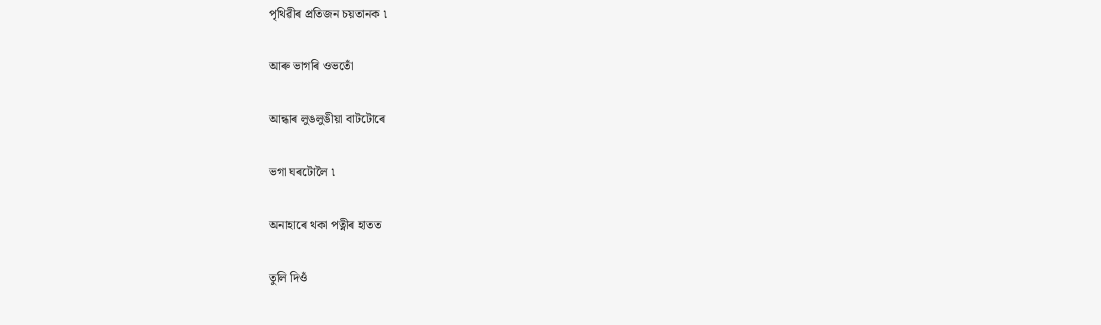পৃথিৱীৰ প্ৰতিজন চয়তানক ৷

আৰু ভাগৰি ওভতোঁ

আন্ধাৰ লুঙলুঙীয়া বাটটোৰে

ভগা ঘৰটোলৈ ৷

অনাহাৰে থকা পত্নীৰ হাতত

তুলি দিওঁ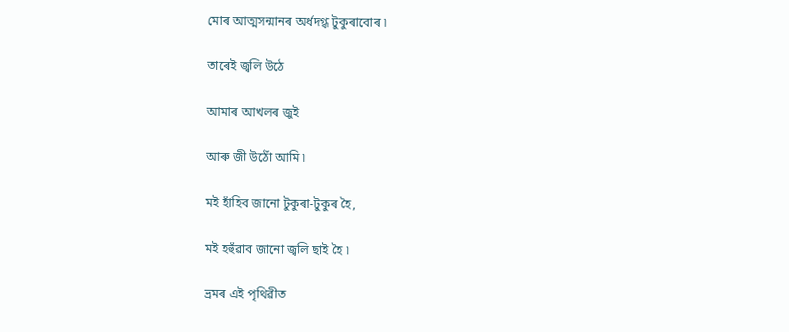মোৰ আত্মসন্মানৰ অৰ্ধদগ্ধ টুকুৰাবোৰ ৷

তাৰেই জ্বলি উঠে

আমাৰ আখলৰ জুই

আৰু জী উঠোঁ আমি ৷

মই হাঁহিব জানো টুকুৰা-টুকুৰ হৈ,

মই হহুঁৱাব জানো জ্বলি ছাই হৈ ৷

ভ্ৰমৰ এই পৃথিৱীত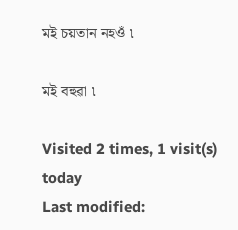মই চয়তান নহওঁ ৷

মই বহুৱা ৷

Visited 2 times, 1 visit(s) today
Last modified: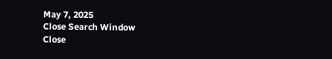May 7, 2025
Close Search Window
Close